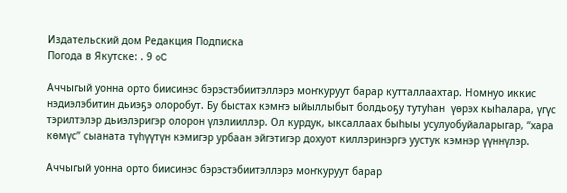Издательский дом Редакция Подписка
Погода в Якутске: . 9 oC

Аччыгый уонна орто биисинэс бэрэстэбиитэллэрэ моҥкуруут барар кутталлаахтар. Номнуо иккис нэдиэлэбитин дьиэҕэ олоробут. Бу быстах кэмҥэ ыйыллыбыт болдьоҕу тутуһан  үөрэх кыһалара, үгүс тэрилтэлэр дьиэлэригэр олорон үлэлииллэр. Ол курдук, ыксаллаах быһыы усулуобуйаларыгар, “хара көмүс” сыаната түһүүтүн кэмигэр урбаан эйгэтигэр дохуот киллэринэргэ уустук кэмнэр үүннүлэр.

Аччыгый уонна орто биисинэс бэрэстэбиитэллэрэ моҥкуруут барар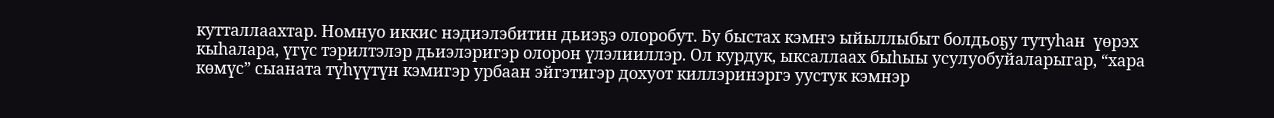кутталлаахтар. Номнуо иккис нэдиэлэбитин дьиэҕэ олоробут. Бу быстах кэмҥэ ыйыллыбыт болдьоҕу тутуһан  үөрэх кыһалара, үгүс тэрилтэлэр дьиэлэригэр олорон үлэлииллэр. Ол курдук, ыксаллаах быһыы усулуобуйаларыгар, “хара көмүс” сыаната түһүүтүн кэмигэр урбаан эйгэтигэр дохуот киллэринэргэ уустук кэмнэр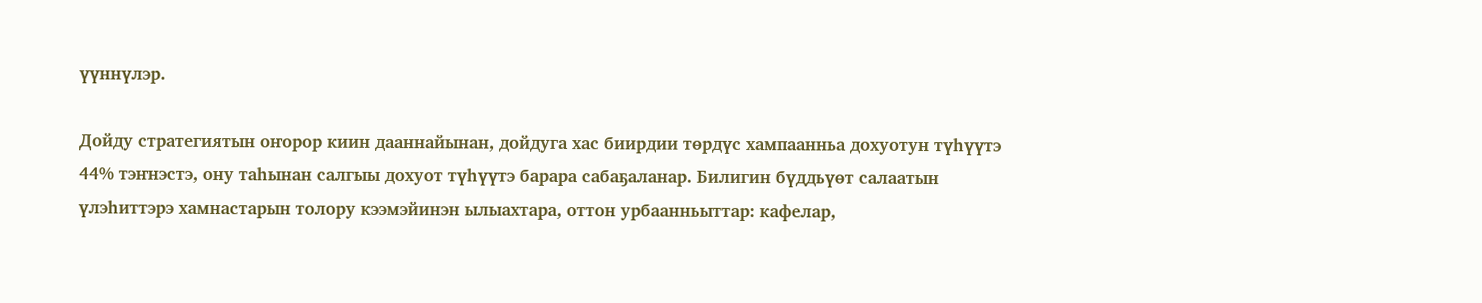үүннүлэр.

Дойду стратегиятын оҥорор киин дааннайынан, дойдуга хас биирдии төрдүс хампаанньа дохуотун түһүүтэ 44% тэҥнэстэ, ону таһынан салгыы дохуот түһүүтэ барара сабаҕаланар. Билигин бүддьүөт салаатын үлэһиттэрэ хамнастарын толору кээмэйинэн ылыахтара, оттон урбаанньыттар: кафелар,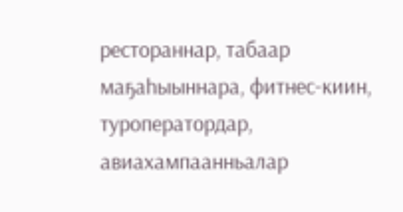рестораннар, табаар маҕаһыыннара, фитнес-киин, туроператордар, авиахампаанньалар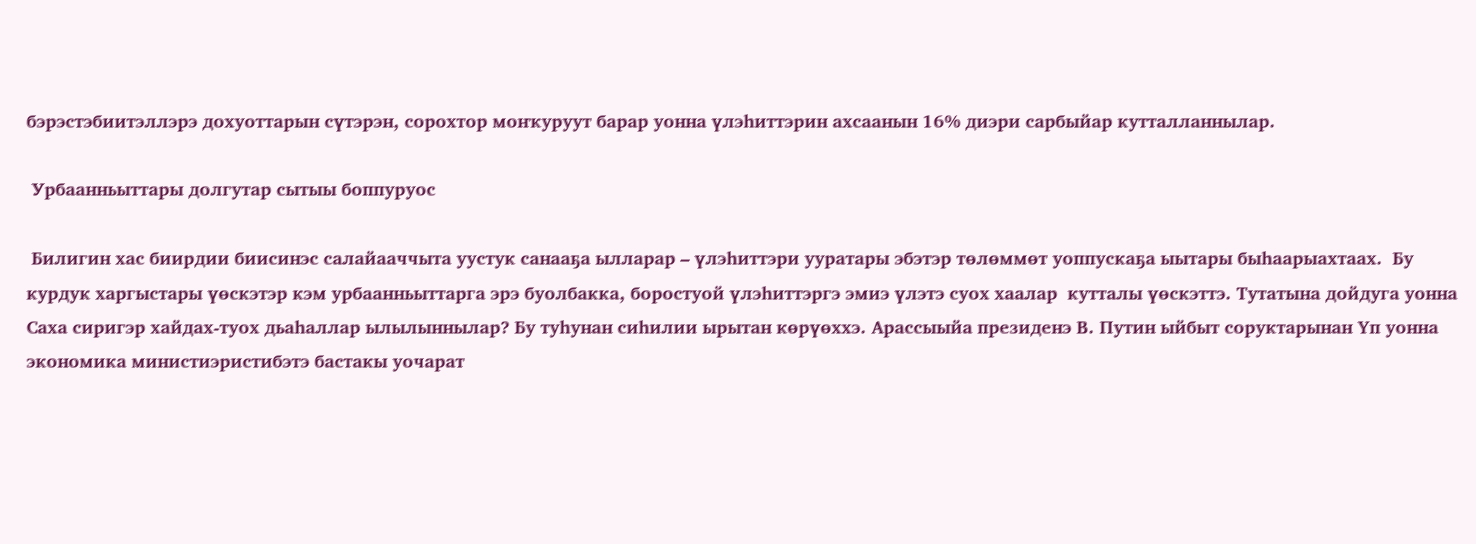бэрэстэбиитэллэрэ дохуоттарын сүтэрэн, сорохтор моҥкуруут барар уонна үлэһиттэрин ахсаанын 16% диэри сарбыйар кутталланнылар.

 Урбаанньыттары долгутар сытыы боппуруос

 Билигин хас биирдии биисинэс салайааччыта уустук санааҕа ылларар – үлэһиттэри ууратары эбэтэр төлөммөт уоппускаҕа ыытары быһаарыахтаах.  Бу курдук харгыстары үөскэтэр кэм урбаанньыттарга эрэ буолбакка, боростуой үлэһиттэргэ эмиэ үлэтэ суох хаалар  кутталы үөскэттэ. Тутатына дойдуга уонна Саха сиригэр хайдах-туох дьаһаллар ылылыннылар? Бу туһунан сиһилии ырытан көрүөххэ. Арассыыйа президенэ В. Путин ыйбыт соруктарынан Үп уонна экономика министиэристибэтэ бастакы уочарат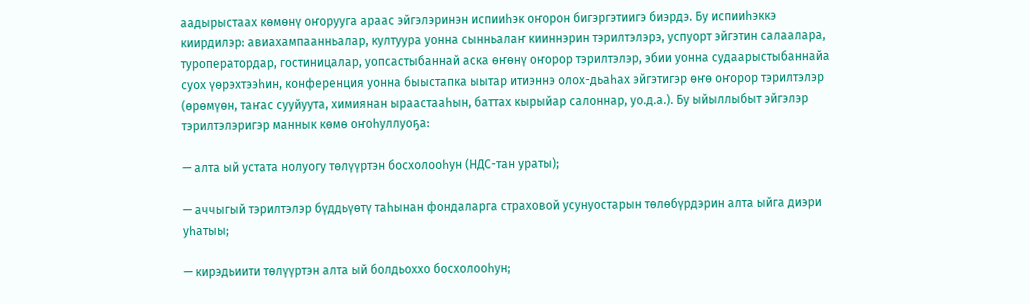аадырыстаах көмөнү оҥорууга араас эйгэлэринэн испииһэк оҥорон бигэргэтиигэ биэрдэ. Бу испииһэккэ киирдилэр: авиахампаанньалар, култуура уонна сынньалаҥ кииннэрин тэрилтэлэрэ, успуорт эйгэтин салаалара, туроператордар, гостиницалар, уопсастыбаннай аска өҥөнү оҥорор тэрилтэлэр, эбии уонна судаарыстыбаннайа суох үөрэхтээһин, конференция уонна быыстапка ыытар итиэннэ олох-дьаһах эйгэтигэр өҥө оҥорор тэрилтэлэр (өрөмүөн, таҥас сууйуута, химиянан ыраастааһын, баттах кырыйар салоннар, уо.д.а.). Бу ыйыллыбыт эйгэлэр тэрилтэлэригэр маннык көмө оҥоһуллуоҕа:

— алта ый устата нолуогу төлүүртэн босхолооһун (НДС-тан ураты);

— аччыгый тэрилтэлэр бүддьүөтү таһынан фондаларга страховой усунуостарын төлөбүрдэрин алта ыйга диэри уһатыы;

— кирэдьиити төлүүртэн алта ый болдьоххо босхолооһун;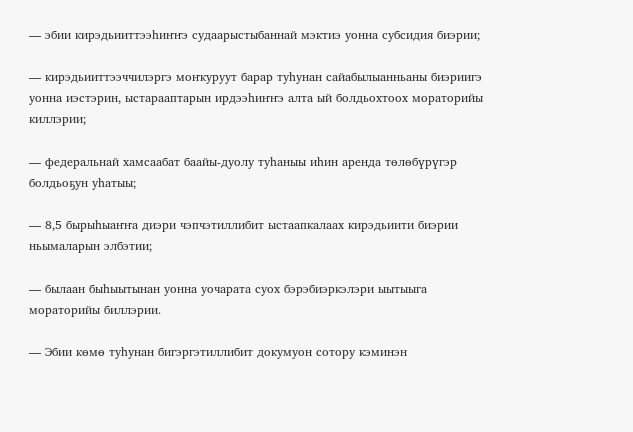— эбии кирэдьииттээһиҥҥэ судаарыстыбаннай мэктиэ уонна субсидия биэрии;

— кирэдьииттээччилэргэ моҥкуруут барар туһунан сайабылыанньаны биэриигэ уонна иэстэрин, ыстарааптарын ирдээһиҥҥэ алта ый болдьохтоох мораторийы киллэрии;

— федеральнай хамсаабат баайы-дуолу туһаныы иһин аренда төлөбүрүгэр болдьоҕун уһатыы;

— 8,5 бырыһыаҥҥа диэри чэпчэтиллибит ыстаапкалаах кирэдьиити биэрии ньымаларын элбэтии;

— былаан быһыытынан уонна уочарата суох бэрэбиэркэлэри ыытыыга мораторийы биллэрии.

— Эбии көмө туһунан бигэргэтиллибит докумуон сотору кэминэн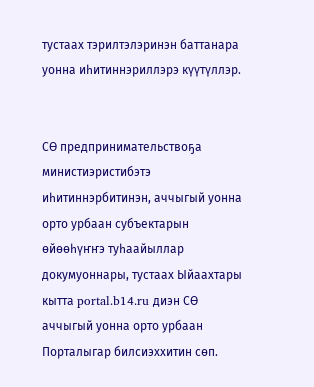тустаах тэрилтэлэринэн баттанара уонна иһитиннэриллэрэ күүтүллэр.


СӨ предпринимательствоҕа министиэристибэтэ иһитиннэрбитинэн, аччыгый уонна орто урбаан субъектарын өйөөһүҥҥэ туһаайыллар докумуоннары, тустаах Ыйаахтары кытта portal.b14.ru диэн СӨ аччыгый уонна орто урбаан Порталыгар билсиэххитин сөп.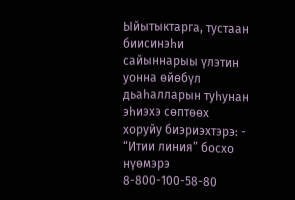Ыйытыктарга, тустаан биисинэһи сайыннарыы үлэтин уонна өйөбүл дьаһалларын туһунан эһиэхэ сөптөөх хоруйу биэриэхтэрэ: - “Итии линия” босхо нүөмэрэ 8-800-100-58-80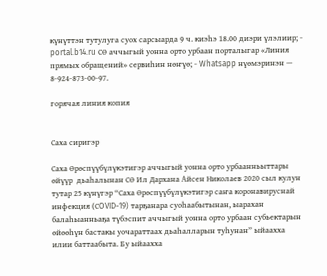күнүттэн тутулуга суох сарсыарда 9 ч. киэһэ 18.00 диэри үлэлиир; - portal.b14.ru СӨ аччыгый уонна орто урбаан порталыгар «Линия прямых обращений» сервиһин нөҥүө; - Whatsapp нүөмэринэн — 8-924-873-00-97.

горячая линия копия


Саха сиригэр

Саха Өрөспүүбүлүкэтигэр аччыгый уонна орто урбаанньыттары өйүүр  дьаһалынан СӨ Ил Дархана Айсен Николаев 2020 сыл кулун тутар 25 күнүгэр “Саха Өрөспүүбүлүкэтигэр саҥа коронавируснай инфекция (СOVID-19) тарҕанара суоһаабытынан, ыарахан балаһыанньаҕа түбэспит аччыгый уонна орто урбаан субьектарын өйөөһүн бастакы уочараттаах дьаһалларын туһунан” ыйаахха илии баттаабыта. Бу ыйаахха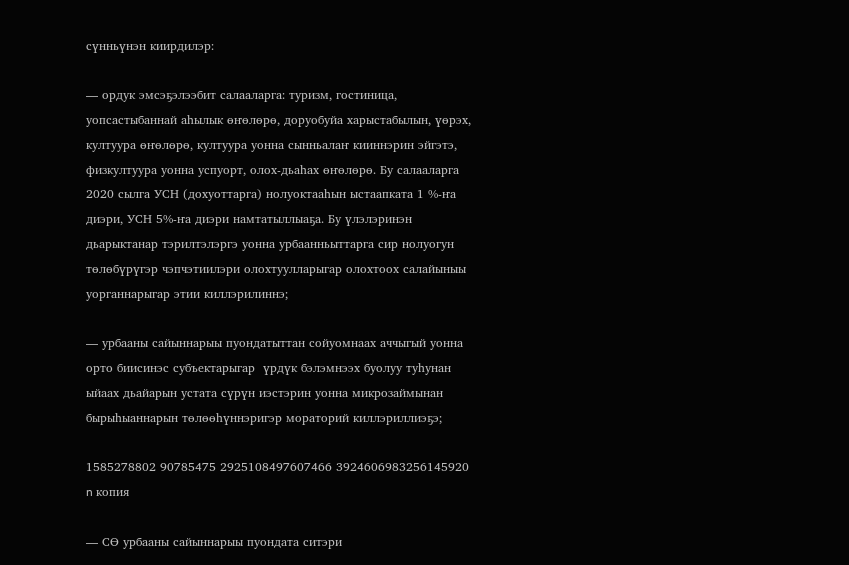сүнньүнэн киирдилэр:

— ордук эмсэҕэлээбит салааларга: туризм, гостиница, уопсастыбаннай аһылык өҥөлөрө, доруобуйа харыстабылын, үөрэх, култуура өҥөлөрө, култуура уонна сынньалаҥ кииннэрин эйгэтэ, физкултуура уонна успуорт, олох-дьаһах өҥөлөрө. Бу салааларга 2020 сылга УСН (дохуоттарга) нолуоктааһын ыстаапката 1 %-ҥа диэри, УСН 5%-ҥа диэри намтатыллыаҕа. Бу үлэлэринэн дьарыктанар тэрилтэлэргэ уонна урбаанньыттарга сир нолуогун төлөбүрүгэр чэпчэтиилэри олохтуулларыгар олохтоох салайыныы уорганнарыгар этии киллэрилиннэ;

— урбааны сайыннарыы пуондатыттан сойуомнаах аччыгый уонна орто биисинэс субъектарыгар  үрдүк бэлэмнээх буолуу туһунан ыйаах дьайарын устата сүрүн иэстэрин уонна микрозаймынан бырыһыаннарын төлөөһүннэригэр мораторий киллэриллиэҕэ;

1585278802 90785475 2925108497607466 3924606983256145920 n копия

— СӨ урбааны сайыннарыы пуондата ситэри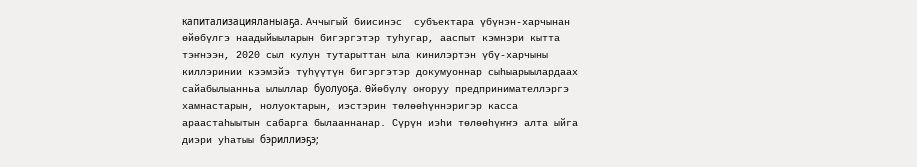капитализацияланыаҕа. Аччыгый биисинэс  субъектара үбүнэн-харчынан өйөбүлгэ наадыйыыларын бигэргэтэр туһугар, ааспыт кэмнэри кытта тэҥнээн, 2020 сыл кулун тутарыттан ыла кинилэртэн үбү-харчыны киллэринии кээмэйэ түһүүтүн бигэргэтэр докумуоннар сыһыарыылардаах сайабылыанньа ылыллар буолуоҕа. Өйөбүлү оҥоруу предпринимателлэргэ хамнастарын, нолуоктарын, иэстэрин төлөөһүннэригэр касса араастаһыытын сабарга былааннанар. Сүрүн иэһи төлөөһүҥҥэ алта ыйга диэри уһатыы бэриллиэҕэ;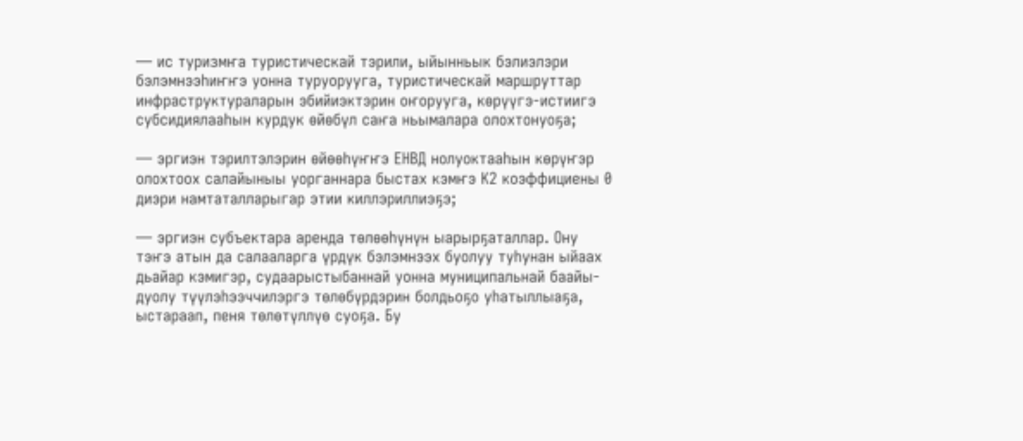— ис туризмҥа туристическай тэрили, ыйынньык бэлиэлэри бэлэмнээһиҥҥэ уонна туруорууга, туристическай маршруттар инфраструктураларын эбийиэктэрин оҥорууга, көрүүгэ-истиигэ субсидиялааһын курдук өйөбүл саҥа ньымалара олохтонуоҕа;

— эргиэн тэрилтэлэрин өйөөһүҥҥэ ЕНВД нолуоктааһын көрүҥэр олохтоох салайыныы уорганнара быстах кэмҥэ К2 коэффициены 0 диэри намтаталларыгар этии киллэриллиэҕэ;

— эргиэн субъектара аренда төлөөһүнүн ыарырҕаталлар. Ону тэҥэ атын да салааларга үрдүк бэлэмнээх буолуу туһунан ыйаах дьайар кэмигэр, судаарыстыбаннай уонна муниципальнай баайы-дуолу түүлэһээччилэргэ төлөбүрдэрин болдьоҕо уһатыллыаҕа, ыстараап, пеня төлөтүллүө суоҕа. Бу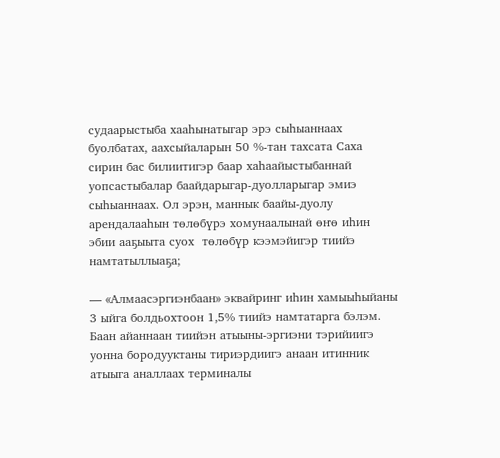судаарыстыба хааһынатыгар эрэ сыһыаннаах буолбатах, аахсыйаларын 50 %-тан тахсата Саха сирин бас билиитигэр баар хаһаайыстыбаннай уопсастыбалар баайдарыгар-дуолларыгар эмиэ сыһыаннаах. Ол эрэн, маннык баайы-дуолу арендалааһын төлөбүрэ хомунаалынай өҥө иһин эбии ааҕыыта суох  төлөбүр кээмэйигэр тиийэ намтатыллыаҕа;

— «Алмаасэргиэнбаан» эквайринг иһин хамыыһыйаны 3 ыйга болдьохтоон 1,5% тиийэ намтатарга бэлэм. Баан айаннаан тиийэн атыыны-эргиэни тэрийиигэ уонна бородууктаны тириэрдиигэ анаан итинник атыыга аналлаах терминалы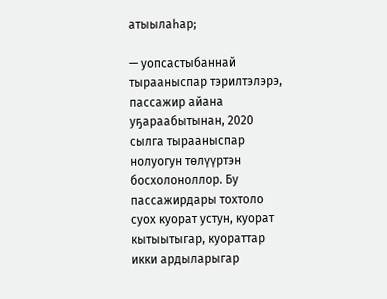атыылаһар;

— уопсастыбаннай тырааныспар тэрилтэлэрэ, пассажир айана уҕараабытынан, 2020 сылга тырааныспар нолуогун төлүүртэн босхолоноллор. Бу пассажирдары тохтоло суох куорат устун, куорат кытыытыгар, куораттар икки ардыларыгар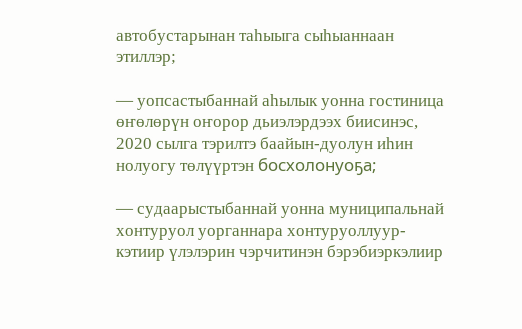автобустарынан таһыыга сыһыаннаан этиллэр;

— уопсастыбаннай аһылык уонна гостиница өҥөлөрүн оҥорор дьиэлэрдээх биисинэс, 2020 сылга тэрилтэ баайын-дуолун иһин нолуогу төлүүртэн босхолонуоҕа;

— судаарыстыбаннай уонна муниципальнай хонтуруол уорганнара хонтуруоллуур-кэтиир үлэлэрин чэрчитинэн бэрэбиэркэлиир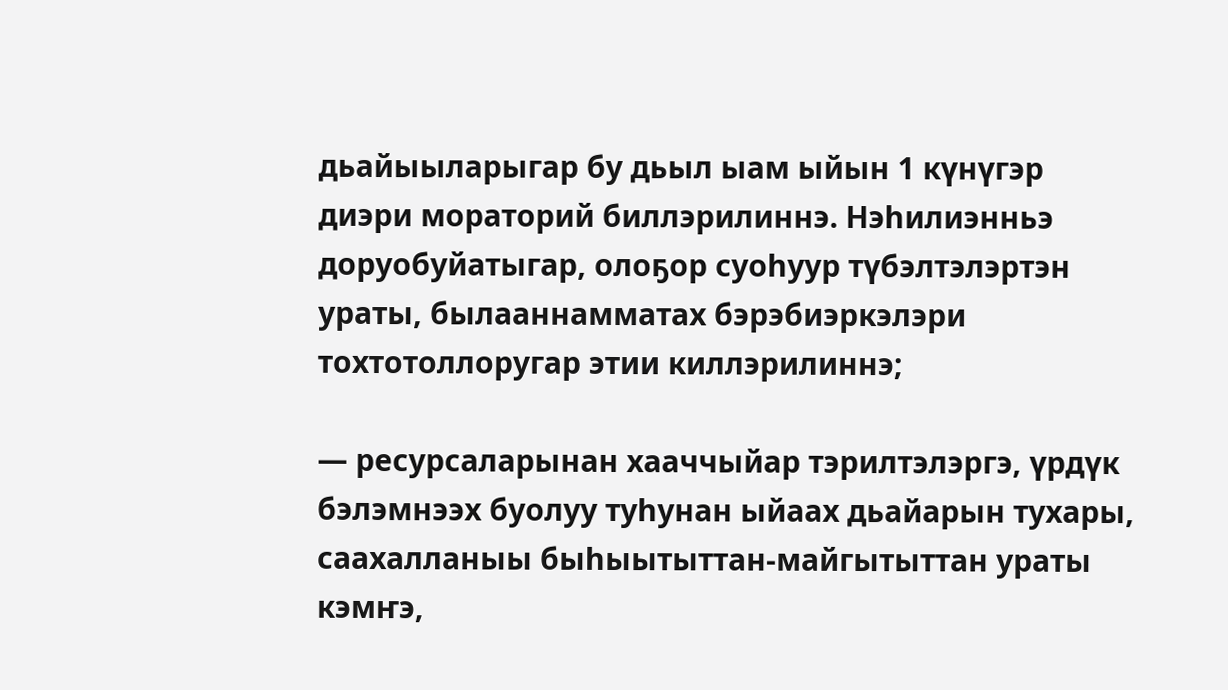дьайыыларыгар бу дьыл ыам ыйын 1 күнүгэр диэри мораторий биллэрилиннэ. Нэһилиэнньэ доруобуйатыгар, олоҕор суоһуур түбэлтэлэртэн ураты, былааннамматах бэрэбиэркэлэри тохтотоллоругар этии киллэрилиннэ;

— ресурсаларынан хааччыйар тэрилтэлэргэ, үрдүк бэлэмнээх буолуу туһунан ыйаах дьайарын тухары, саахалланыы быһыытыттан-майгытыттан ураты кэмҥэ,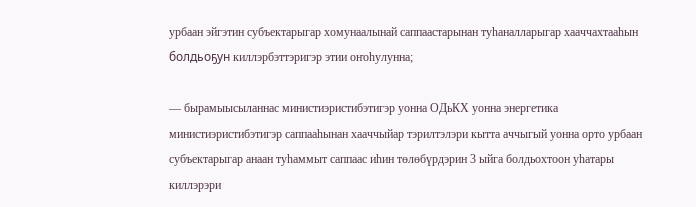урбаан эйгэтин субъектарыгар хомунаалынай саппаастарынан туһаналларыгар хааччахтааһын болдьоҕун киллэрбэттэригэр этии оҥоһулунна;

— бырамыысыланнас министиэристибэтигэр уонна ОДьКХ уонна энергетика министиэристибэтигэр саппааһынан хааччыйар тэрилтэлэри кытта аччыгый уонна орто урбаан субъектарыгар анаан туһаммыт саппаас иһин төлөбүрдэрин 3 ыйга болдьохтоон уһатары киллэрэри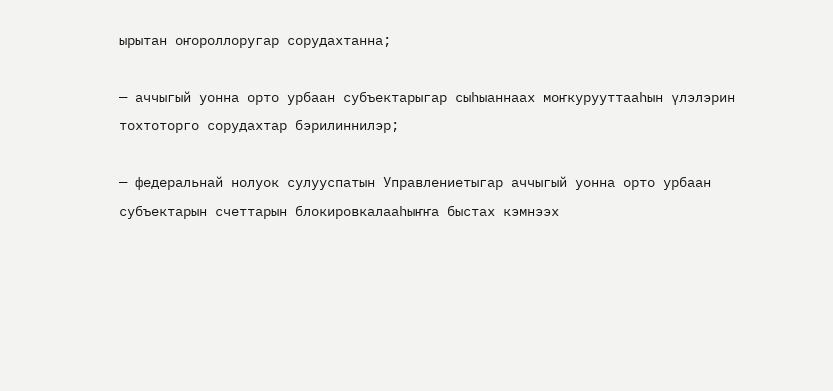ырытан оҥороллоругар сорудахтанна;

— аччыгый уонна орто урбаан субъектарыгар сыһыаннаах моҥкурууттааһын үлэлэрин тохтоторго сорудахтар бэрилиннилэр;

— федеральнай нолуок сулууспатын Управлениетыгар аччыгый уонна орто урбаан субъектарын счеттарын блокировкалааһыҥҥа быстах кэмнээх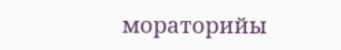мораторийы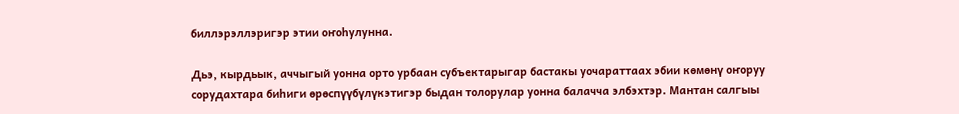биллэрэллэригэр этии оҥоһулунна.

Дьэ, кырдьык, аччыгый уонна орто урбаан субъектарыгар бастакы уочараттаах эбии көмөнү оҥоруу сорудахтара биһиги өрөспүүбүлүкэтигэр быдан толорулар уонна балачча элбэхтэр. Мантан салгыы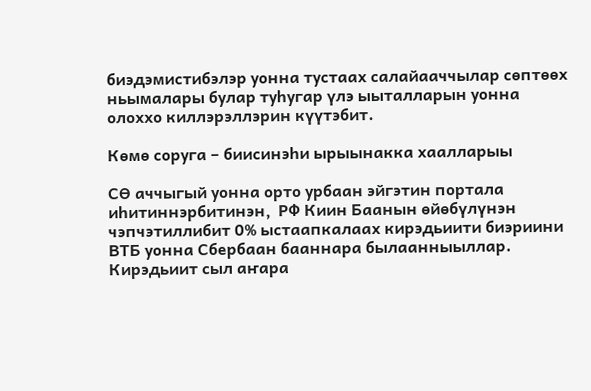биэдэмистибэлэр уонна тустаах салайааччылар сөптөөх ньымалары булар туһугар үлэ ыыталларын уонна олоххо киллэрэллэрин күүтэбит.

Көмө соруга – биисинэһи ырыынакка хаалларыы

СӨ аччыгый уонна орто урбаан эйгэтин портала иһитиннэрбитинэн,  РФ Киин Баанын өйөбүлүнэн  чэпчэтиллибит 0% ыстаапкалаах кирэдьиити биэриини ВТБ уонна Сбербаан бааннара былаанныыллар. Кирэдьиит сыл аҥара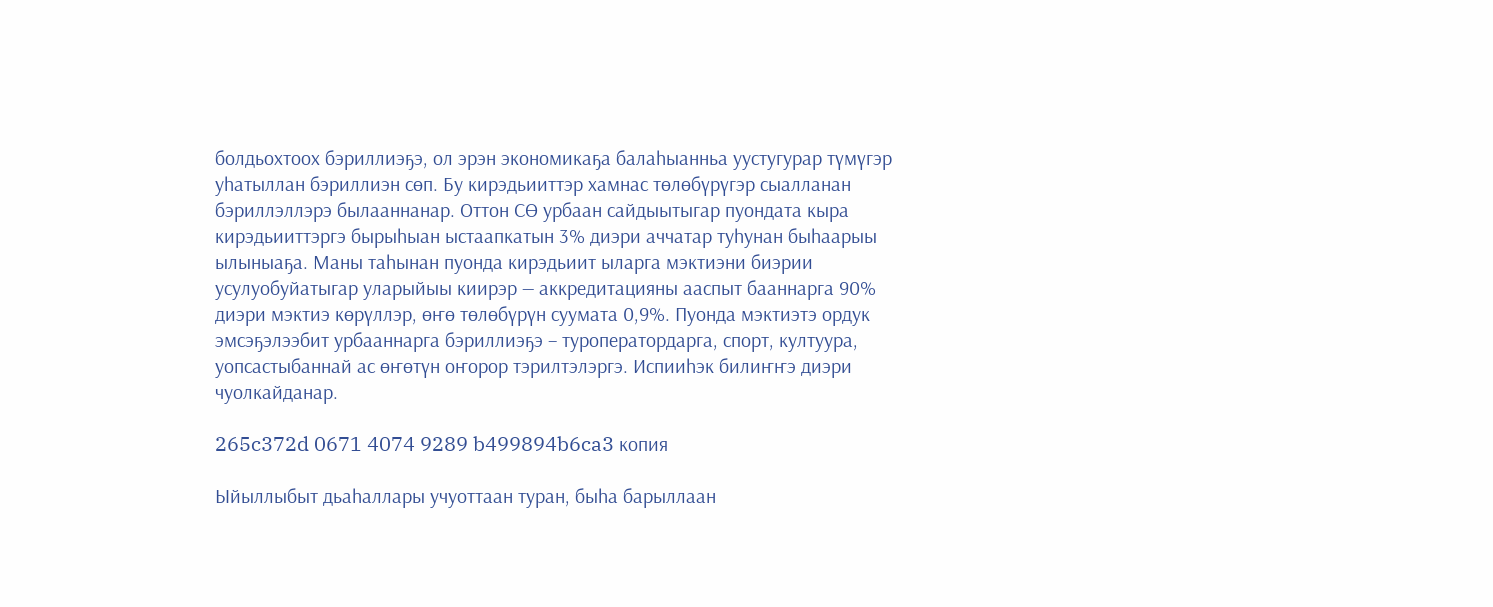болдьохтоох бэриллиэҕэ, ол эрэн экономикаҕа балаһыанньа уустугурар түмүгэр уһатыллан бэриллиэн сөп. Бу кирэдьииттэр хамнас төлөбүрүгэр сыалланан бэриллэллэрэ былааннанар. Оттон СӨ урбаан сайдыытыгар пуондата кыра кирэдьииттэргэ бырыһыан ыстаапкатын 3% диэри аччатар туһунан быһаарыы ылыныаҕа. Маны таһынан пуонда кирэдьиит ыларга мэктиэни биэрии усулуобуйатыгар уларыйыы киирэр — аккредитацияны ааспыт бааннарга 90% диэри мэктиэ көрүллэр, өҥө төлөбүрүн суумата 0,9%. Пуонда мэктиэтэ ордук эмсэҕэлээбит урбааннарга бэриллиэҕэ – туроператордарга, спорт, култуура, уопсастыбаннай ас өҥөтүн оҥорор тэрилтэлэргэ. Испииһэк билиҥҥэ диэри чуолкайданар.

265c372d 0671 4074 9289 b499894b6ca3 копия

Ыйыллыбыт дьаһаллары учуоттаан туран, быһа барыллаан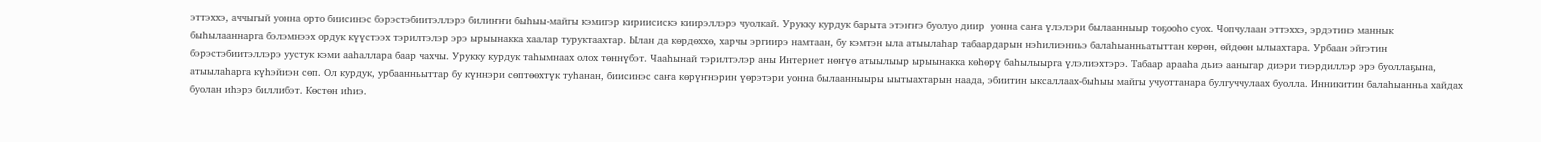эттэххэ, аччыгый уонна орто биисинэс бэрэстэбиитэллэрэ билиҥҥи быһыы-майгы кэмигэр кириисискэ киирэллэрэ чуолкай. Урукку курдук барыта этэҥҥэ буолуо диир  уонна саҥа үлэлэри былаанныыр тоҕооһо суох. Чопчулаан эттэххэ, эрдэтинэ маннык быһылааннарга бэлэмнээх ордук күүстээх тэрилтэлэр эрэ ырыынакка хаалар туруктаахтар. Ылан да көрдөххө, харчы эргиирэ намтаан, бу кэмтэн ыла атыылаһар табаардарын нэһилиэнньэ балаһыанньатыттан көрөн, өйдөөн ылыахтара. Урбаан эйгэтин бэрэстэбиитэллэрэ уустук кэми ааһаллара баар чахчы. Урукку курдук таһымнаах олох төннүбэт. Чааһынай тэрилтэлэр аны Интернет нөҥүө атыылыыр ырыынакка көһөрү баһылыырга үлэлиэхтэрэ. Табаар арааһа дьиэ ааныгар диэри тиэрдиллэр эрэ буоллаҕына, атыылаһарга күһэйиэн сөп. Ол курдук, урбаанньыттар бу күннэри сөптөөхтүк туһанан, биисинэс саҥа көрүҥнэрин үөрэтэри уонна былаанныыры ыытыахтарын наада, эбиитин ыксаллаах-быһыы майгы учуоттанара булгуччулаах буолла. Инникитин балаһыанньа хайдах буолан иһэрэ биллибэт. Көстөн иһиэ.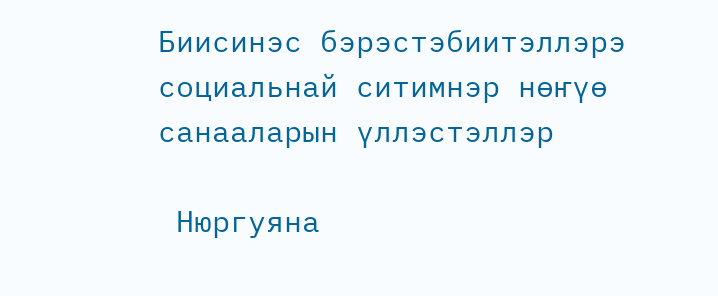Биисинэс бэрэстэбиитэллэрэ социальнай ситимнэр нөҥүө санааларын үллэстэллэр

 Нюргуяна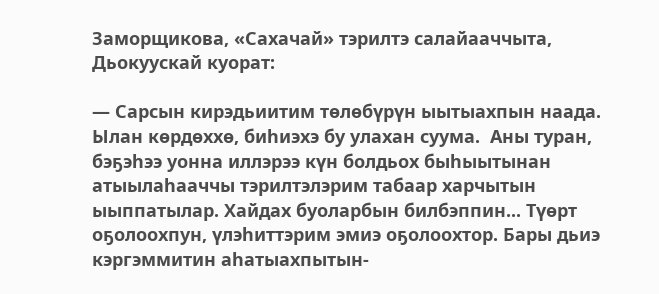Заморщикова, «Сахачай» тэрилтэ салайааччыта, Дьокуускай куорат:

— Сарсын кирэдьиитим төлөбүрүн ыытыахпын наада.  Ылан көрдөххө, биһиэхэ бу улахан суума.  Аны туран, бэҕэһээ уонна иллэрээ күн болдьох быһыытынан атыылаһааччы тэрилтэлэрим табаар харчытын ыыппатылар. Хайдах буоларбын билбэппин... Түөрт оҕолоохпун, үлэһиттэрим эмиэ оҕолоохтор. Бары дьиэ кэргэммитин аһатыахпытын-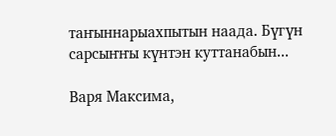таҥыннарыахпытын наада. Бүгүн сарсыҥҥы күнтэн куттанабын...

Варя Максима,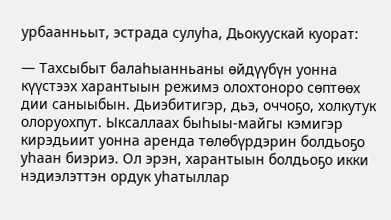урбаанньыт, эстрада сулуһа, Дьокуускай куорат:

— Тахсыбыт балаһыанньаны өйдүүбүн уонна күүстээх харантыын режимэ олохтоноро сөптөөх дии саныыбын. Дьиэбитигэр, дьэ, оччоҕо, холкутук олоруохпут. Ыксаллаах быһыы-майгы кэмигэр кирэдьиит уонна аренда төлөбүрдэрин болдьоҕо уһаан биэриэ. Ол эрэн, харантыын болдьоҕо икки нэдиэлэттэн ордук уһатыллар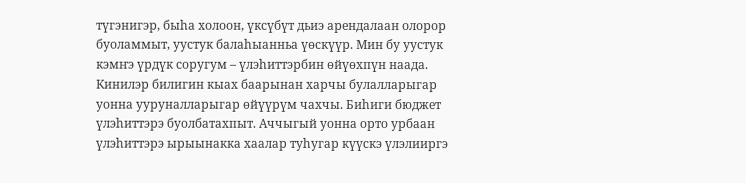түгэнигэр, быһа холоон, үксүбүт дьиэ арендалаан олорор буоламмыт, уустук балаһыанньа үөскүүр. Мин бу уустук кэмҥэ үрдүк соругум – үлэһиттэрбин өйүөхпүн наада. Кинилэр билигин кыах баарынан харчы булалларыгар уонна ууруналларыгар өйүүрүм чахчы. Биһиги бюджет үлэһиттэрэ буолбатахпыт. Аччыгый уонна орто урбаан үлэһиттэрэ ырыынакка хаалар туһугар күүскэ үлэлииргэ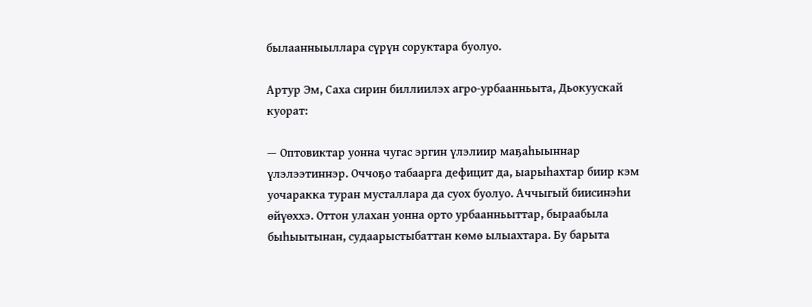былаанныыллара сүрүн соруктара буолуо.

Артур Эм, Саха сирин биллиилэх агро-урбаанньыта, Дьокуускай куорат:

— Оптовиктар уонна чугас эргин үлэлиир маҕаһыыннар үлэлээтиннэр. Оччоҕо табаарга дефицит да, ыарыһахтар биир кэм уочаракка туран мусталлара да суох буолуо. Аччыгый биисинэһи өйүөххэ. Оттон улахан уонна орто урбаанньыттар, быраабыла быһыытынан, судаарыстыбаттан көмө ылыахтара. Бу барыта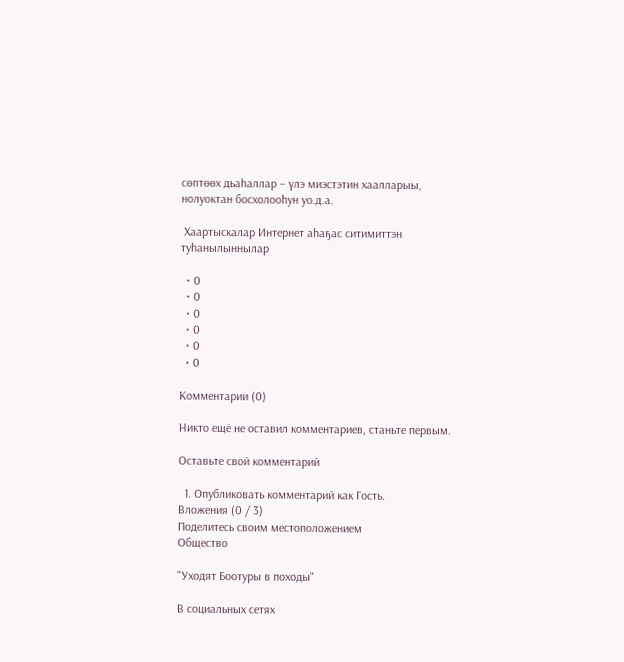сөптөөх дьаһаллар – үлэ миэстэтин хаалларыы, нолуоктан босхолооһун уо.д.а.

 Хаартыскалар Интернет аһаҕас ситимиттэн туһанылыннылар

  • 0
  • 0
  • 0
  • 0
  • 0
  • 0

Комментарии (0)

Никто ещё не оставил комментариев, станьте первым.

Оставьте свой комментарий

  1. Опубликовать комментарий как Гость.
Вложения (0 / 3)
Поделитесь своим местоположением
Общество

"Уходят Боотуры в походы"

В социальных сетях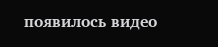появилось видео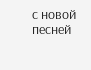с новой песней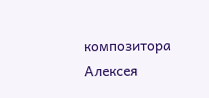композитора Алексея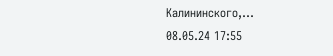Калининского,…
08.05.24 17:55